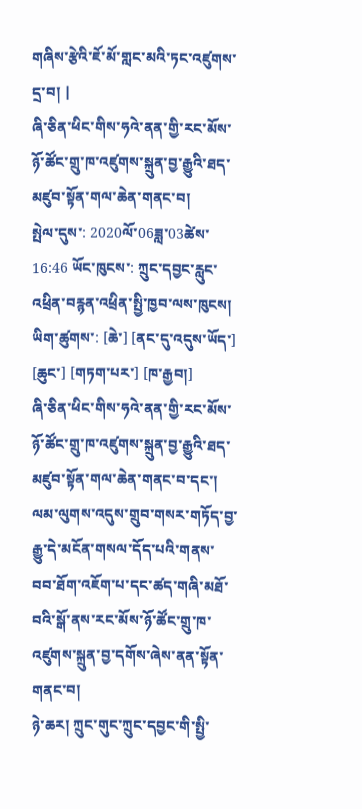གཞིས་རྩེའི་ཇོ་མོ་གླང་མའི་ཏང་འཛུགས་དྲ་བ། |
ཞི་ཅིན་ཕིང་གིས་ཧའེ་ནན་གྱི་རང་མོས་ཉོ་ཚོང་གྲུ་ཁ་འཛུགས་སྐྲུན་བྱ་རྒྱུའི་ཐད་མཛུབ་སྟོན་གལ་ཆེན་གནང་བ།
སྤེལ་དུས་: 2020ལོ་06ཟླ་03ཚེས་ 16:46 ཡོང་ཁུངས་: ཀྲུང་དབྱང་རླུང་འཕྲིན་བརྙན་འཕྲིན་སྤྱི་ཁྱབ་ལས་ཁུངས།
ཡིག་ཚུགས་: [ཆེ་] [ནང་དུ་འདུས་ཡོད་] [ཆུང་] [གཏག་པར་] [ཁ་རྒྱབ།]
ཞི་ཅིན་ཕིང་གིས་ཧའེ་ནན་གྱི་རང་མོས་ཉོ་ཚོང་གྲུ་ཁ་འཛུགས་སྐྲུན་བྱ་རྒྱུའི་ཐད་མཛུབ་སྟོན་གལ་ཆེན་གནང་བ་དང་། ལམ་ལུགས་འདུས་གྲུབ་གསར་གཏོད་བྱ་རྒྱུ་དེ་མངོན་གསལ་དོད་པའི་གནས་བབ་ཐོག་འཇོག་པ་དང་ཚད་གཞི་མཐོ་བའི་སྒོ་ནས་རང་མོས་ཉོ་ཚོང་གྲུ་ཁ་འཛུགས་སྐྲུན་བྱ་དགོས་ཞེས་ནན་སྟོན་གནང་བ།
ཉེ་ཆར། ཀྲུང་གུང་ཀྲུང་དབྱང་གི་སྤྱི་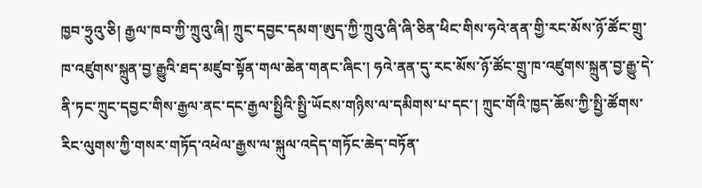ཁྱབ་ཧྲུའུ་ཅི། རྒྱལ་ཁབ་ཀྱི་ཀྲུའུ་ཞི། ཀྲུང་དབྱང་དམག་ཨུད་ཀྱི་ཀྲུའུ་ཞི་ཞི་ཅིན་ཕིང་གིས་ཧའེ་ནན་གྱི་རང་མོས་ཉོ་ཚོང་གྲུ་ཁ་འཛུགས་སྐྲུན་བྱ་རྒྱུའི་ཐད་མཛུབ་སྟོན་གལ་ཆེན་གནང་ཞིང་། ཧའེ་ནན་དུ་རང་མོས་ཉོ་ཚོང་གྲུ་ཁ་འཛུགས་སྐྲུན་བྱ་རྒྱུ་དེ་ནི་ཏང་ཀྲུང་དབྱང་གིས་རྒྱལ་ནང་དང་རྒྱལ་སྤྱིའི་སྤྱི་ཡོངས་གཉིས་ལ་དམིགས་པ་དང་། ཀྲུང་གོའི་ཁྱད་ཆོས་ཀྱི་སྤྱི་ཚོགས་རིང་ལུགས་ཀྱི་གསར་གཏོད་འཕེལ་རྒྱས་ལ་སྐུལ་འདེད་གཏོང་ཆེད་བཏོན་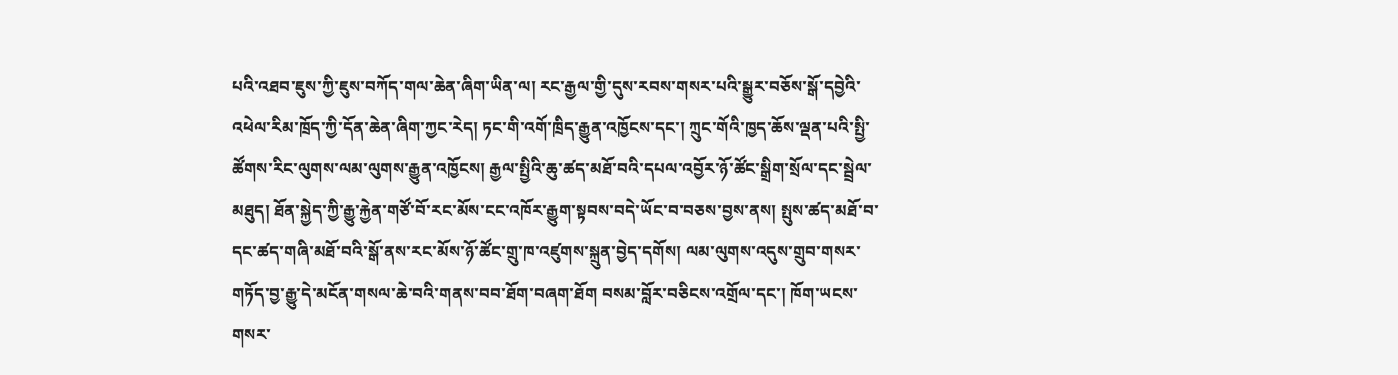པའི་འཐབ་ཇུས་ཀྱི་ཇུས་བཀོད་གལ་ཆེན་ཞིག་ཡིན་ལ། རང་རྒྱལ་གྱི་དུས་རབས་གསར་པའི་སྒྱུར་བཅོས་སྒོ་དབྱེའི་འཕེལ་རིམ་ཁྲོད་ཀྱི་དོན་ཆེན་ཞིག་ཀྱང་རེད། ཏང་གི་འགོ་ཁྲིད་རྒྱུན་འཁྱོངས་དང་། ཀྲུང་གོའི་ཁྱད་ཆོས་ལྡན་པའི་སྤྱི་ཚོགས་རིང་ལུགས་ལམ་ལུགས་རྒྱུན་འཁྱོངས། རྒྱལ་སྤྱིའི་ཆུ་ཚད་མཐོ་བའི་དཔལ་འབྱོར་ཉོ་ཚོང་སྒྲིག་སྲོལ་དང་སྦྲེལ་མཐུད། ཐོན་སྐྱེད་ཀྱི་རྒྱུ་རྐྱེན་གཙོ་བོ་རང་མོས་ངང་འཁོར་རྒྱུག་སྟབས་བདེ་ཡོང་བ་བཅས་བྱས་ནས། སྤུས་ཚད་མཐོ་བ་དང་ཚད་གཞི་མཐོ་བའི་སྒོ་ནས་རང་མོས་ཉོ་ཚོང་གྲུ་ཁ་འཛུགས་སྐྲུན་བྱེད་དགོས། ལམ་ལུགས་འདུས་གྲུབ་གསར་གཏོད་བྱ་རྒྱུ་དེ་མངོན་གསལ་ཆེ་བའི་གནས་བབ་ཐོག་བཞག་ཐོག བསམ་བློར་བཅིངས་འགྲོལ་དང་། ཁོག་ཡངས་གསར་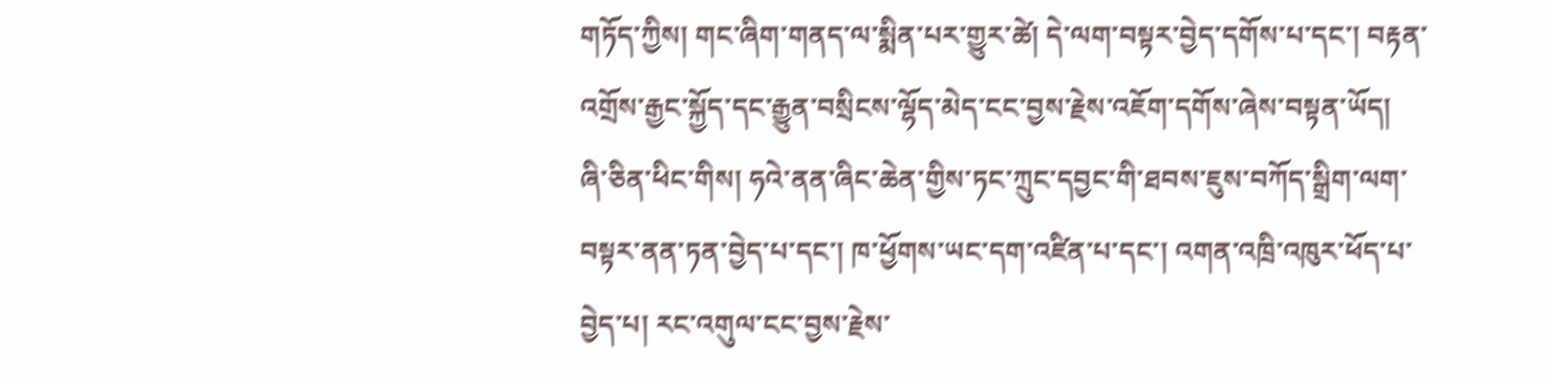གཏོད་ཀྱིས། གང་ཞིག་གནད་ལ་སྨིན་པར་གྱུར་ཚེ། དེ་ལག་བསྟར་བྱེད་དགོས་པ་དང་། བརྟན་འགྲོས་རྒྱང་སྐྱོད་དང་རྒྱུན་བསྲིངས་ལྷོད་མེད་ངང་བྱས་རྗེས་འཇོག་དགོས་ཞེས་བསྟན་ཡོད།
ཞི་ཅིན་ཕིང་གིས། ཧའེ་ནན་ཞིང་ཆེན་གྱིས་ཏང་ཀྲུང་དབྱང་གི་ཐབས་ཇུས་བཀོད་སྒྲིག་ལག་བསྟར་ནན་ཏན་བྱེད་པ་དང་། ཁ་ཕྱོགས་ཡང་དག་འཛིན་པ་དང་། འགན་འཁྲི་འཁུར་ཕོད་པ་བྱེད་པ། རང་འགུལ་ངང་བྱས་རྗེས་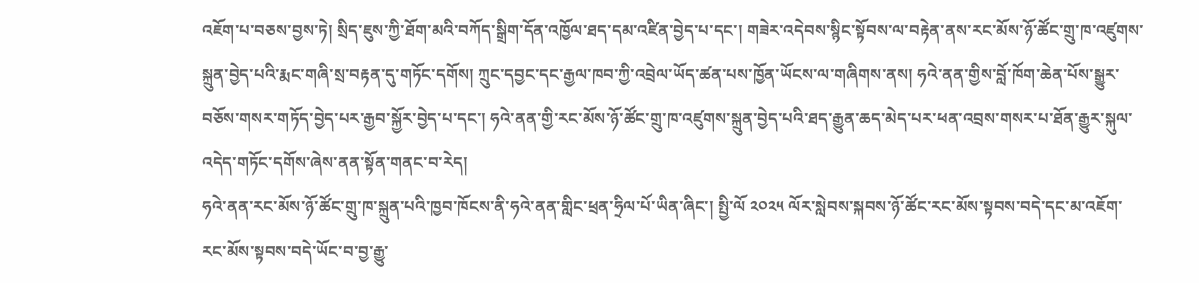འཇོག་པ་བཅས་བྱས་ཏེ། སྲིད་ཇུས་ཀྱི་ཐོག་མའི་བཀོད་སྒྲིག་དོན་འཁྱོལ་ཐད་དམ་འཛིན་བྱེད་པ་དང་། གཟེར་འདེབས་སྙིང་སྟོབས་ལ་བརྟེན་ནས་རང་མོས་ཉོ་ཚོང་གྲུ་ཁ་འཛུགས་སྐྲུན་བྱེད་པའི་རྨང་གཞི་སྲ་བརྟན་དུ་གཏོང་དགོས། ཀྲུང་དབྱང་དང་རྒྱལ་ཁབ་ཀྱི་འབྲེལ་ཡོད་ཚན་པས་ཁྱོན་ཡོངས་ལ་གཞིགས་ནས། ཧའེ་ནན་གྱིས་བློ་ཁོག་ཆེན་པོས་སྒྱུར་བཅོས་གསར་གཏོད་བྱེད་པར་རྒྱབ་སྐྱོར་བྱེད་པ་དང་། ཧའེ་ནན་གྱི་རང་མོས་ཉོ་ཚོང་གྲུ་ཁ་འཛུགས་སྐྲུན་བྱེད་པའི་ཐད་རྒྱུན་ཆད་མེད་པར་ཕན་འབྲས་གསར་པ་ཐོན་རྒྱུར་སྐུལ་འདེད་གཏོང་དགོས་ཞེས་ནན་སྟོན་གནང་བ་རེད།
ཧའེ་ནན་རང་མོས་ཉོ་ཚོང་གྲུ་ཁ་སྐྲུན་པའི་ཁྱབ་ཁོངས་ནི་ཧའེ་ནན་གླིང་ཕྲན་ཧྲིལ་པོ་ཡིན་ཞིང་། སྤྱི་ལོ ༢༠༢༥ ལོར་སླེབས་སྐབས་ཉོ་ཚོང་རང་མོས་སྟབས་བདེ་དང་མ་འཇོག་རང་མོས་སྟབས་བདེ་ཡོང་བ་བྱ་རྒྱུ་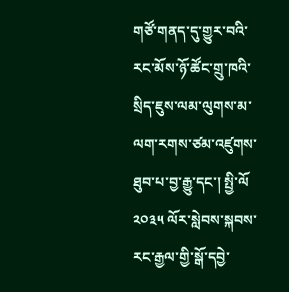གཙོ་གནད་དུ་གྱུར་བའི་རང་མོས་ཉོ་ཚོང་གྲུ་ཁའི་སྲིད་ཇུས་ལམ་ལུགས་མ་ལག་རགས་ཙམ་འཛུགས་ཐུབ་པ་བྱ་རྒྱུ་དང་། སྤྱི་ལོ ༢༠༣༥ ལོར་སླེབས་སྐབས་རང་རྒྱལ་གྱི་སྒོ་དབྱེ་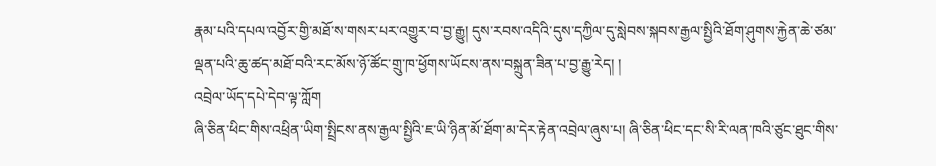རྣམ་པའི་དཔལ་འབྱོར་གྱི་མཐོ་ས་གསར་པར་འགྱུར་བ་བྱ་རྒྱུ། དུས་རབས་འདིའི་དུས་དཀྱིལ་དུ་སླེབས་སྐབས་རྒྱལ་སྤྱིའི་ཐོག་ཤུགས་རྐྱེན་ཆེ་ཙམ་ལྡན་པའི་ཆུ་ཚད་མཐོ་བའི་རང་མོས་ཉོ་ཚོང་གྲུ་ཁ་ཕྱོགས་ཡོངས་ནས་བསྐྲུན་ཟིན་པ་བྱ་རྒྱུ་རེད། །
འབྲེལ་ཡོད་དཔེ་དེབ་ལྟ་ཀློག
ཞི་ཅིན་ཕིང་གིས་འཕྲིན་ཡིག་སྤྲིངས་ནས་རྒྱལ་སྤྱིའི་ཇ་ཡི་ཉིན་མོ་ཐོག་མ་དེར་རྟེན་འབྲེལ་ཞུས་པ། ཞི་ཅིན་ཕིང་དང་སི་རི་ལན་ཁའི་ཙུང་ཐུང་གིས་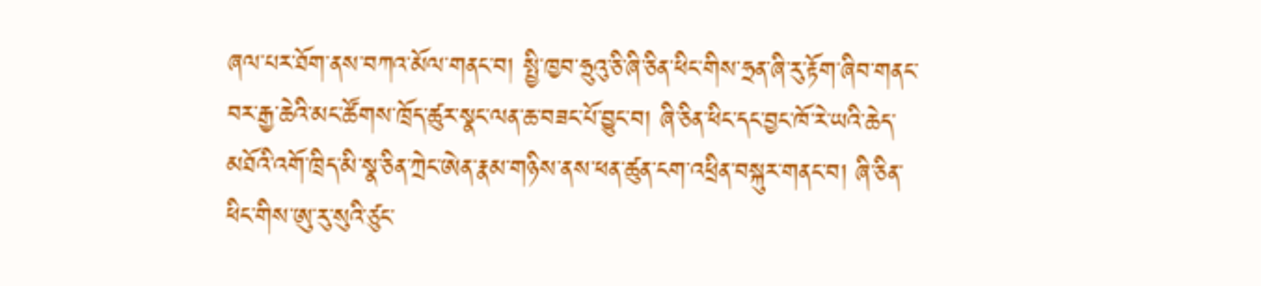ཞལ་པར་ཐོག་ནས་བཀའ་མོལ་གནང་བ། སྤྱི་ཁྱབ་ཧྲུའུ་ཅི་ཞི་ཅིན་ཕིང་གིས་ཧྲན་ཞི་རུ་རྟོག་ཞིབ་གནང་བར་རྒྱ་ཆེའི་མང་ཚོགས་ཁྲོད་ཚུར་སྣང་ལན་ཆ་བཟང་པོ་བྱུང་བ། ཞི་ཅིན་ཕིང་དང་བྱང་ཁོ་རེ་ཡའི་ཆེད་མཐོའི་འགོ་ཁྲིད་མི་སྣ་ཅིན་ཀྲེང་ཨེན་རྣམ་གཉིས་ནས་ཕན་ཚུན་ངག་འཕྲིན་བསྐུར་གནང་བ། ཞི་ཅིན་ཕིང་གིས་ཨུ་རུ་སུའི་ཙུང་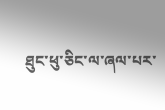ཐུང་ཕུ་ཅིང་ལ་ཞལ་པར་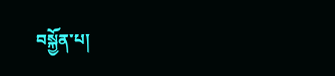བསྐྱོན་པ།